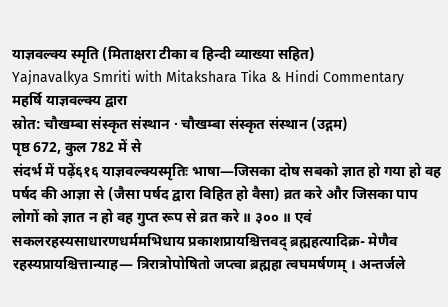याज्ञवल्क्य स्मृति (मिताक्षरा टीका व हिन्दी व्याख्या सहित)
Yajnavalkya Smriti with Mitakshara Tika & Hindi Commentary
महर्षि याज्ञवल्क्य द्वारा
स्रोत: चौखम्बा संस्कृत संस्थान · चौखम्बा संस्कृत संस्थान (उद्गम)
पृष्ठ 672, कुल 782 में से
संदर्भ में पढ़ें६१६ याज्ञवल्क्यस्मृतिः भाषा—जिसका दोष सबको ज्ञात हो गया हो वह पर्षद की आज्ञा से (जैसा पर्षद द्वारा विहित हो वैसा) व्रत करे और जिसका पाप लोगों को ज्ञात न हो वह गुप्त रूप से व्रत करे ॥ ३०० ॥ एवं सकलरहस्यसाधारणधर्ममभिधाय प्रकाशप्रायश्चित्तवद् ब्रह्महत्यादिक्र- मेणैव रहस्यप्रायश्चित्तान्याह— त्रिरात्रोपोषितो जप्त्वा ब्रह्महा त्वघमर्षणम् । अन्तर्जले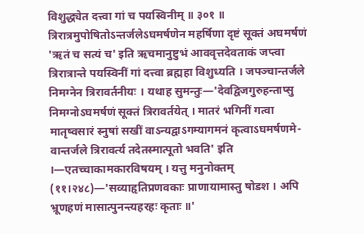विशुद्ध्येत दत्त्वा गां च पयस्विनीम् ॥ ३०१ ॥ त्रिरात्रमुपोषितोऽन्तर्जलेऽघमर्षणेन महर्षिणा दृष्टं सूक्तं अघमर्षणं 'ऋतं च सत्यं च' इति ऋचमानुष्टुभं आववृत्तदेवताकं जप्त्वा त्रिरात्रान्ते पयस्विनीं गां दत्त्वा ब्रह्महा विशुध्यति । जपञ्चान्तर्जले निमग्नेन त्रिरावर्तनीयः । यथाह सुमन्तुः—'देवद्विजगुरुहन्ताप्सु निमग्नोऽघमर्षणं सूक्तं त्रिरावर्तयेत् । मातरं भगिनीं गत्वा मातृष्वसारं स्नुषां सखीं वाऽन्यद्वाऽगम्यागमनं कृत्वाऽघमर्षणमे- वान्तर्जले त्रिरावर्त्य तदेतस्मात्पूतो भवति' इति ।—एतच्चाकामकारविषयम् । यत्तु मनुनोक्तम् (११।२४८)—'सव्याहृतिप्रणवकाः प्राणायामास्तु षोडश । अपि भ्रूणहणं मासात्पुनन्त्यहरहः कृताः ॥'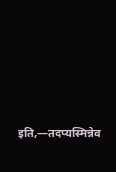इति,—तदप्यस्मिन्नेव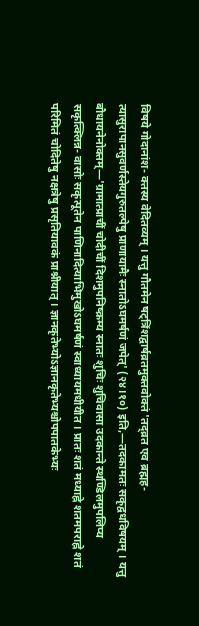विषये गोदानांश- क्तस्य वेदितव्यम् । यत्तु गौतमेन षट्त्रिंशद्वार्षव्रतमुक्तवोक्तं 'तद्व्रत एव ब्रह्मह- त्यासुरापानसुवर्णस्तेयगुरुतल्पेषु प्राणायामैः स्नातोऽघमर्षणं जपेत्' (२४।१०) इति,—तदकामतः सकृद्वधविषयम् । यत्तु बौधायनेनोक्तम्—'ग्रामात्प्राचीं चोदीचीं दिशमुपनिष्क्रम्य स्नातः शुचिः शुचिवासा उदकान्ते स्थण्डिलमुपलिप्य सकृत्क्लिन्न- वासोः सकृत्पूतेन पाणिनादित्याभिमुखोऽघमर्षणं स्वाध्यायमधीयीत । प्रातः शतं मध्याह्ने शतमपराह्ने शतं परिमितं चोदितेषु नक्षत्रेषु प्रसृतियावकं प्राश्नीयात् । ज्ञानकृतेभ्योऽज्ञानकृतेभ्यश्चोपपातकेभ्यः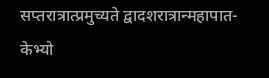सप्तरात्रात्प्रमुच्यते द्वादशरात्रान्महापात- केभ्यो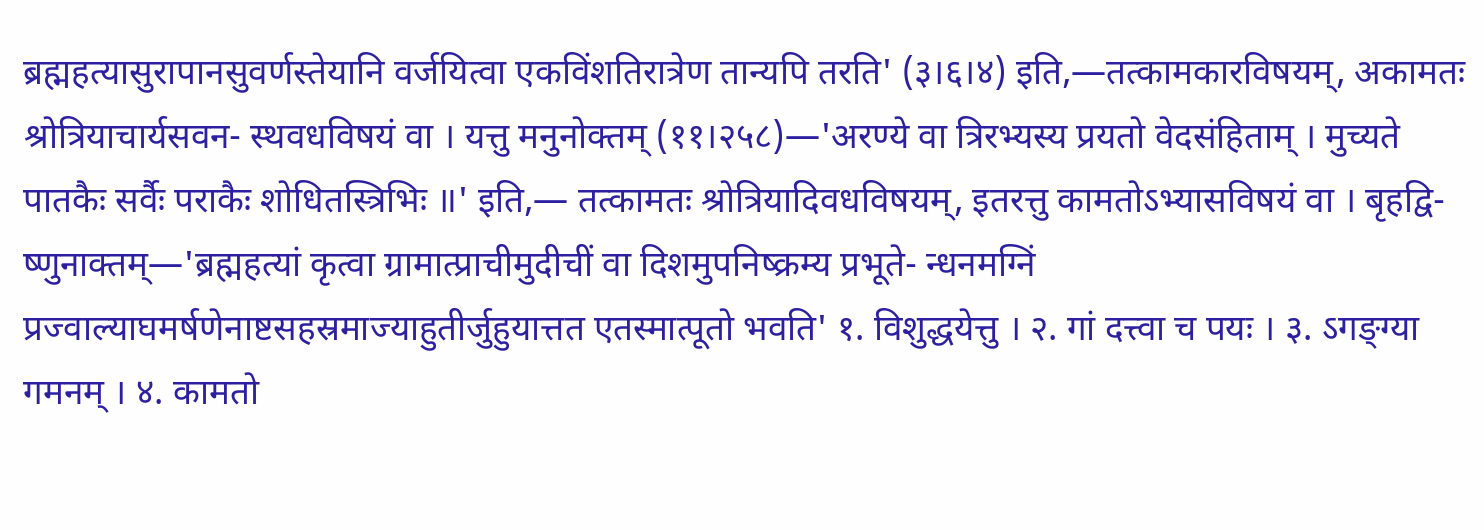ब्रह्महत्यासुरापानसुवर्णस्तेयानि वर्जयित्वा एकविंशतिरात्रेण तान्यपि तरति' (३।६।४) इति,—तत्कामकारविषयम्, अकामतः श्रोत्रियाचार्यसवन- स्थवधविषयं वा । यत्तु मनुनोक्तम् (११।२५८)—'अरण्ये वा त्रिरभ्यस्य प्रयतो वेदसंहिताम् । मुच्यते पातकैः सर्वैः पराकैः शोधितस्त्रिभिः ॥' इति,— तत्कामतः श्रोत्रियादिवधविषयम्, इतरत्तु कामतोऽभ्यासविषयं वा । बृहद्वि- ष्णुनाक्तम्—'ब्रह्महत्यां कृत्वा ग्रामात्प्राचीमुदीचीं वा दिशमुपनिष्क्रम्य प्रभूते- न्धनमग्निं प्रज्वाल्याघमर्षणेनाष्टसहस्रमाज्याहुतीर्जुहुयात्तत एतस्मात्पूतो भवति' १. विशुद्धयेत्तु । २. गां दत्त्वा च पयः । ३. ऽगङ्ग्या गमनम् । ४. कामतो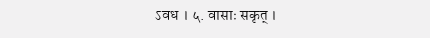ऽवध । ५. वासाः सकृत् ।